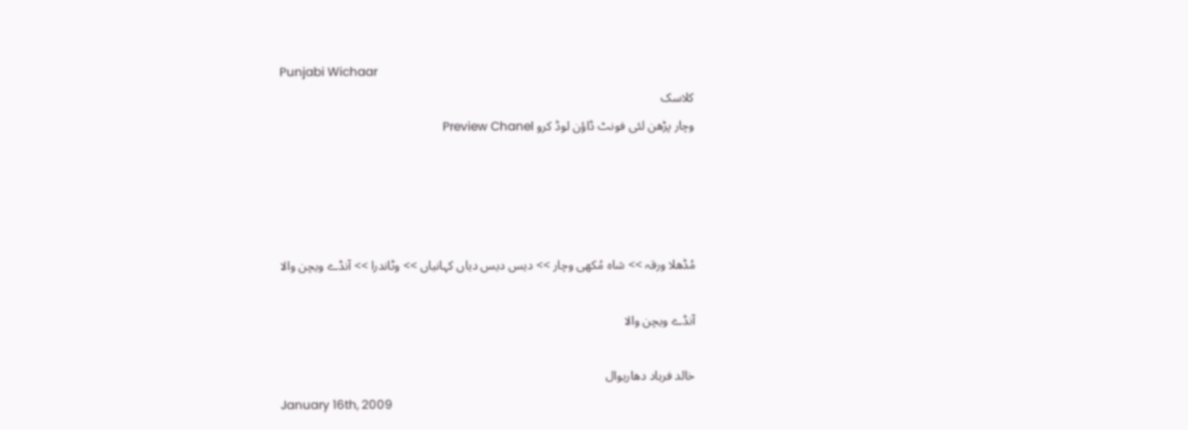Punjabi Wichaar
کلاسک
وچار پڑھن لئی فونٹ ڈاؤن لوڈ کرو Preview Chanel




مُڈھلا ورقہ >> شاہ مُکھی وچار >> دیس دیس دیاں کہانیاں >> وٹاندرا >> آنڈے ویچن والا

آنڈے ویچن والا

خالد فرہاد دھاریوال
January 16th, 2009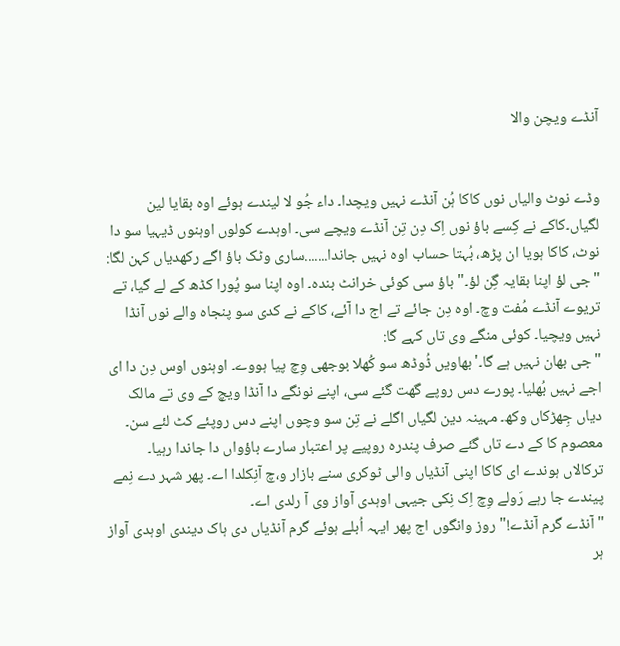آنڈے ویچن والا


وڈے نوٹ والیاں نوں کاکا ہُن آنڈے نہیں ویچدا۔ داء جُو لا لیندے ہوئے اوہ بقایا لین لگیاں۔کاکے نے کِسے باؤ نوں اِک دِن تِن آنڈے ویچے سی۔ اوہدے کولوں اوہنوں ڈیہیا سو دا نوٹ، کاکا ہویا ان پڑھ، بُہتا حساب اوہ نہیں جاندا.......ساری وٹک باؤ اگے رکھدیاں کہن لگا:
"جی لؤ اپنا بقایہ گِن لؤ۔"باؤ سی کوئی خرانٹ بندہ۔ اوہ اپنا سو پُورا کڈھ کے لے گیا، تے تریوے آنڈے مُفت وچ۔ اوہ دِن جائے تے اج دا آئے، کاکے نے کدی سو پنجاہ والے نوں آنڈا نہیں ویچیا۔ کوئی منگے وی تاں کہے گا:
"جی بھان نہیں ہے گا۔'بھاویں ڈُوڈھ سو کُھلا بوجھی وِچ پیا ہووے۔ اوہنوں اوس دِن دا ای اجے نہیں بُھلیا۔ پورے دس روپے گھت گئے سی، اپنے نونگے دا آنڈا ویچ کے وی تے مالک دیاں جِھڑکاں وکھ۔ مہینہ دین لگیاں اگلے نے تِن سو وچوں اپنے دس روپئے کٹ لئے سن۔ معصوم کا کے دے تاں گئے صرف پندرہ روپیے پر اعتبار سارے باؤواں دا جاندا رہیا۔
ترکالاں ہوندے ای کاکا اپنی آنڈیاں والی ٹوکری سنے بازار و،چ آنِکلدا اے۔ پھر شہر دے نِمے پیندے جا رہے رَولے وِچ اِک نِکی جیہی اوہدی آواز وی آ رلدی اے۔
"آنڈے گرم آنڈے!"روز وانگوں اج پھر ایہہ اُبلے ہوئے گرم آنڈیاں دی ہاک دیندی اوہدی آواز ہر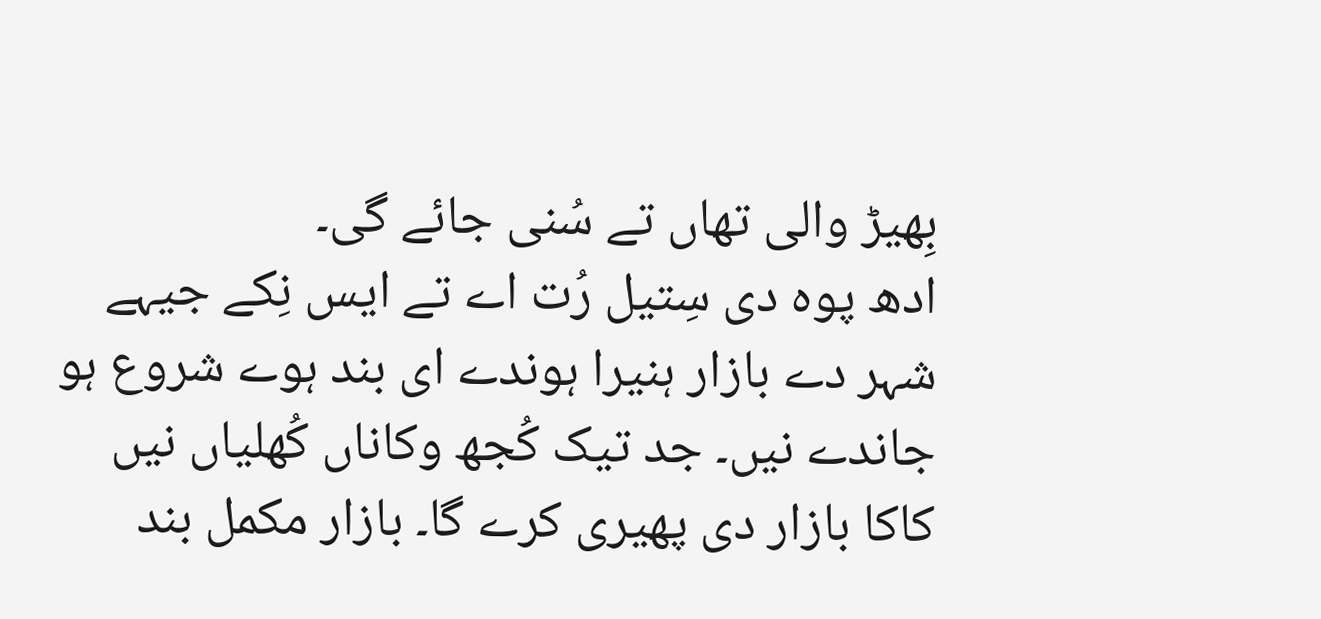بِھیڑ والی تھاں تے سُنی جائے گی۔
ادھ پوہ دی سِتیل رُت اے تے ایس نِکے جیہے شہر دے بازار ہنیرا ہوندے ای بند ہوے شروع ہو جاندے نیں۔ جد تیک کُجھ وکاناں کُھلیاں نیں کاکا بازار دی پھیری کرے گا۔ بازار مکمل بند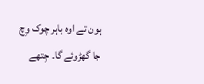ہون تے اوہ باہر چوک وِچ جا گھڑوئے گا۔ جِتھے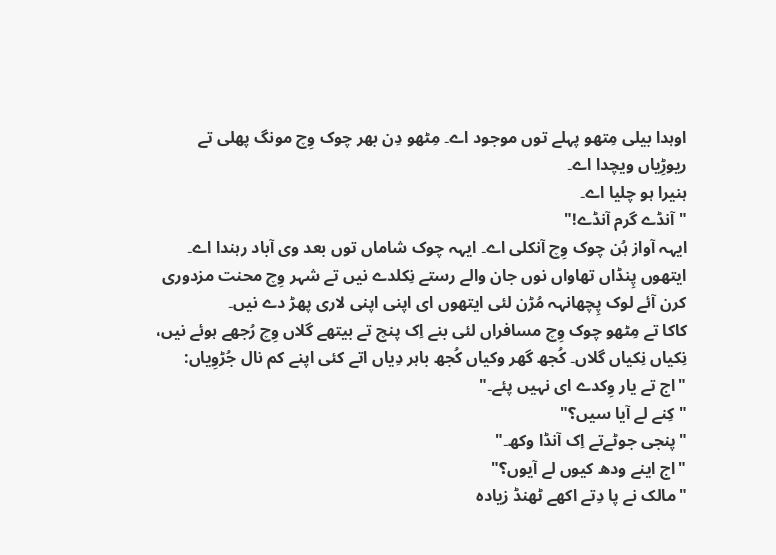اوہدا بیلی مِتھو پہلے توں موجود اے۔ مِٹھو دِن بھر چوک وِچ مونگ پھلی تے ریوڑِیاں ویچدا اے۔
ہنیرا ہو چلیا اے۔
"آنڈے گرم آنڈے!"
ایہہ آواز ہُن چوک وِچ آنکلی اے۔ ایہہ چوک شاماں توں بعد وی آباد رہندا اے۔ ایتھوں پِنڈاں تھاواں نوں جان والے رستے نِکلدے نیں تے شہر وِچ محنت مزدوری کرن آئے لوک پِچھانہہ مُڑن لئی ایتھوں ای اپنی اپنی لاری پھڑ دے نیں۔
کاکا تے مِٹھو چوک وِچ مسافراں لئی بنے اِک پنچ تے بیتھے گلاں وِچ رُجھے ہوئے نیں، نِکیاں نِکیاں گلاں۔ کُجھ گھر وکیاں کُجھ باہر دِیاں اتے کئی اپنے کم نال جُڑوِیاں:
"اج تے یار وِکدے ای نہیں پئے۔"
"کِنے لے آیا سیں؟"
"پنجی جوٹےتے اِک آنڈا وکھ۔"
"اج اینے ودھ کیوں لے آیوں؟"
"مالک نے پا دِتے اکھے ٹھنڈ زیادہ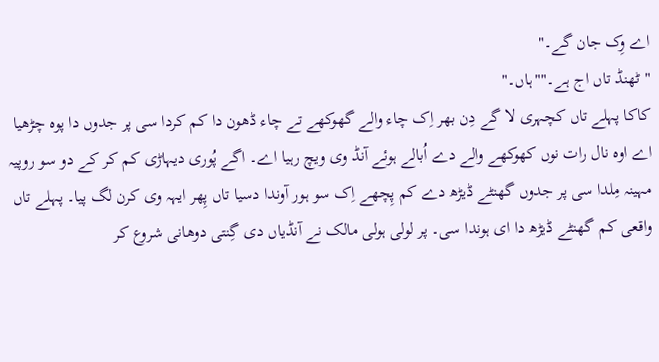اے وِک جان گے۔"
"ٹھنڈ تاں اج ہے۔""ہاں۔"
کاکا پہلے تاں کچہری لا گے دِن بھر اِک چاء والے گھوکھے تے چاء ڈھون دا کم کردا سی پر جدوں دا پوہ چڑھیا اے اوہ نال رات نوں کھوکھے والے دے اُبالے ہوئے آنڈ وی ویچ رہیا اے۔ اگے پُوری دیہاڑی کم کر کے دو سو روپیہ مہینہ مِلدا سی پر جدوں گھنٹے ڈیڑھ دے کم پِچھے اِک سو ہور آوندا دسیا تاں پِھر ایہہ وی کرن لگ پیا۔ پہلے تاں واقعی کم گھنٹے ڈیڑھ دا ای ہوندا سی۔ پر لولی ہولی مالک نے آنڈیاں دی گِنتی دوھانی شروع کر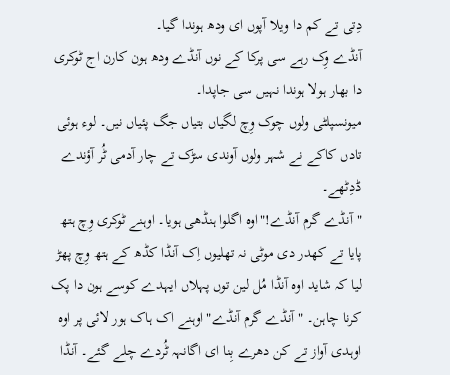دِتی تے کم دا ویلا آپوں ای ودھ ہوندا گیا۔
آنڈے وِک رہے سی پرکا کے نوں آنڈے ودھ ہون کارن اج ٹوکری دا بھار ہولا ہوندا نہیں سی جاپدا۔
میونسپلٹی ولوں چوک وِچ لگیاں بتیاں جگ پئیاں نیں۔ لوء ہوئی تادں کاکے نے شہر ولوں آوندی سڑک تے چار آدمی ٹُر آؤندے ڈدِٹھے۔
"آنڈے گرم آنڈے!"اوہ اگلوا ہنڈھی ہویا۔ اوہنے ٹوکری وِچ ہتھ پایا تے کھدر دی موٹی نہ تھلیوں اِک آنڈا کڈھ کے ہتھ وِچ پھڑ لیا کہ شاید اوہ آنڈا مُل لین توں پہلاں ایہدے کوسے ہون دا پک کرنا چاہن۔ "آنڈے گرم آنڈے"اوہنے اک ہاک ہور لائی پر اوہ اوہدی آواز تے کن دھرے بِنا ای اگانہہ ٹُردے چلے گئے۔ آنڈا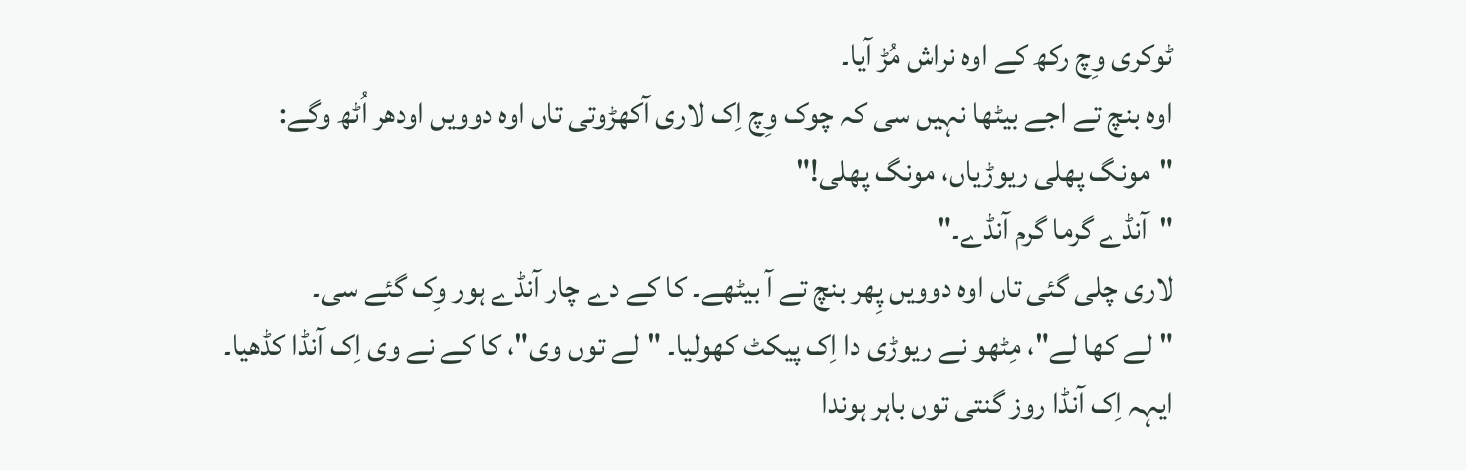ٹوکری وِچ رکھ کے اوہ نراش مُڑ آیا۔
اوہ بنچ تے اجے بیٹھا نہیں سی کہ چوک وِچ اِک لاری آکھڑوتی تاں اوہ دوویں اودھر اُٹھ وگے:
"مونگ پھلی ریوڑیاں، مونگ پھلی!"
"آنڈے گرما گرم آنڈے۔"
لاری چلی گئی تاں اوہ دوویں پِھر بنچ تے آ بیٹھے۔ کا کے دے چار آنڈے ہور وِک گئے سی۔
"لے کھا لے"، مِٹھو نے ریوڑی دا اِک پیکٹ کھولیا۔ "لے توں وی"، کا کے نے وی اِک آنڈا کڈھیا۔
ایہہ اِک آنڈا روز گنتی توں باہر ہوندا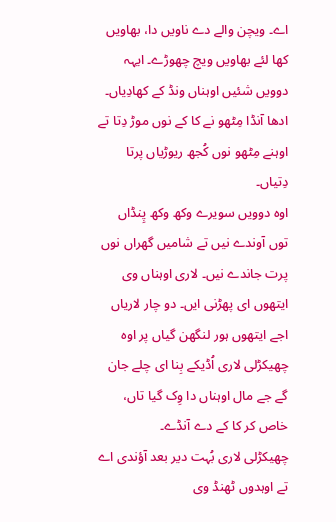اے۔ ویچن والے دے ناویں دا، بھاویں کھا لئے بھاویں ویچ چھوڑے۔ ایہہ دوویں شئیں اوہناں ونڈ کے کھادِیاں۔ ادھا آنڈا مِٹھو نے کا کے نوں موڑ دِتا تے اوہنے مِٹھو نوں کُجھ ریوڑیاں پرتا دِتیاں۔
اوہ دوویں سویرے وکھ وکھ پِنڈاں توں آوندے نیں تے شامیں گھراں نوں پرت جاندے نیں۔ لاری اوہناں وی ایتھوں ای پھڑنی ایں۔ دو چار لاریاں اجے ایتھوں ہور لنگھن گیاں پر اوہ چھیکڑلی لاری اُڈیکے بِنا ای چلے جان گے جے مال اوہناں دا وِک گیا تاں، خاص کر کا کے دے آنڈے۔
چھیکڑلی لاری بُہت دیر بعد آؤندی اے تے اوہدوں ٹھنڈ وی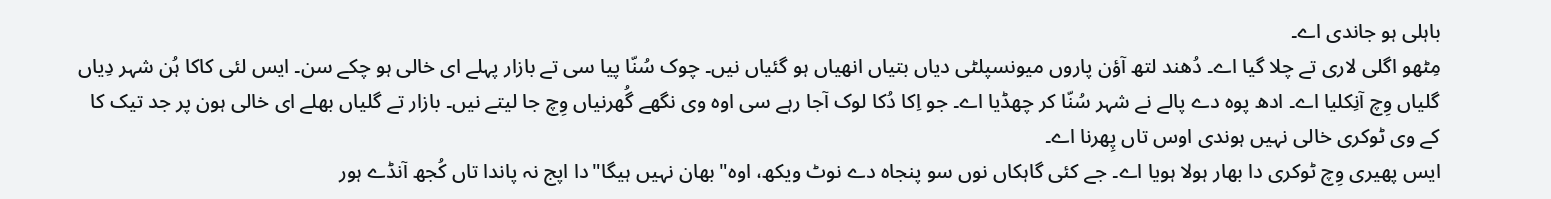باہلی ہو جاندی اے۔
مِٹھو اگلی لاری تے چلا گیا اے۔ دُھند لتھ آؤن پاروں میونسپلٹی دیاں بتیاں انھیاں ہو گئیاں نیں۔ چوک سُنّا پیا سی تے بازار پہلے ای خالی ہو چکے سن۔ ایس لئی کاکا ہُن شہر دِیاں گلیاں وِچ آنِکلیا اے۔ ادھ پوہ دے پالے نے شہر سُنّا کر چھڈیا اے۔ جو اِکا دُکا لوک آجا رہے سی اوہ وی نگھے گُھرنیاں وِچ جا لیتے نیں۔ بازار تے گلیاں بھلے ای خالی ہون پر جد تیک کا کے وی ٹوکری خالی نہیں ہوندی اوس تاں پِھرنا اے۔
ایس پھیری وِچ ٹوکری دا بھار ہولا ہویا اے۔ جے کئی گاہکاں نوں سو پنجاہ دے نوٹ ویکھ، اوہ"بھان نہیں ہیگا"دا اپج نہ پاندا تاں کُجھ آنڈے ہور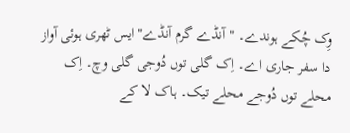وِک چُکے ہوندے۔ "آنڈے گرم آنڈے"ایس ٹھری ہوئی آواز دا سفر جاری اے۔ اِک گلی توں دُوجی گلی وچ۔ اِک محلے توں دُوجے محلے تیک۔ ہاک لا کے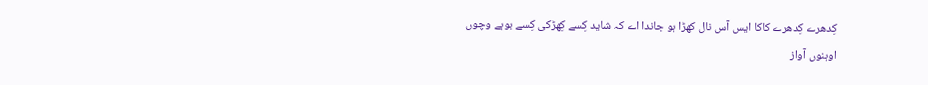کِدھرے کِدھرے کاکا ایس آس نال کھڑا ہو جاندا اے کہ شاید کِسے کِھڑکی کِسے بوہے وچوں اوہنوں آواز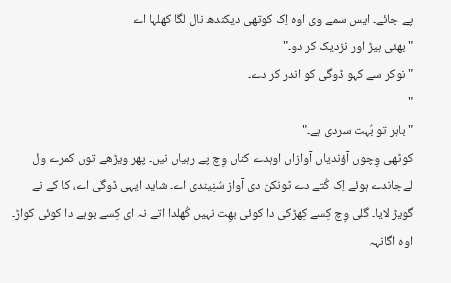پے جائے۔ ایس سمے وی اوہ اِک کوتھی دیکندھ نال لگا کھلہا اے
"بھئی ہیڑ اور نزدیک کر دو۔"
"نوکر سے کہو ڈوگی کو اندر کر دے۔
"
"باہر تو بُہت سردی ہے۔"
کوٹھی وِچوں آؤندیاں آوازاں اوہدے کناں وِچ پے رہیاں نیں۔ پھر ویڑھے توں کمرے ول لےجاندے ہوئے اِک کُتے دے ٹونکن دی آواز سُنِیندی اے۔ شاید ایہی ڈوگی اے، کا کے نے گویڑ لایا۔ گلی وِچ کِسے کِھڑکی دا کوئی بھِت نہیں کُھلدا اتے نہ ای کِسے بوہے دا کوئی کواڑ۔
اوہ اگانہہ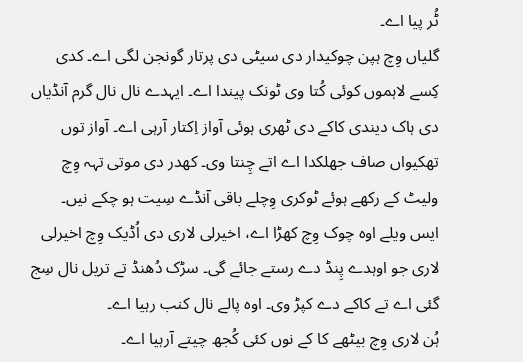ٹُر پیا اے۔
گلیاں وِچ ہپن چوکیدار دی سیٹی دی پرتار گونجن لگی اے۔ کدی کِسے لاہموں کوئی کُتا وی ٹونک پیندا اے۔ ایہدے نال نال گرم آنڈیاں دی ہاک دیندی کاکے دی ٹھری ہوئی آواز اِکتار آرہی اے۔ آواز توں تھکیواں صاف جھلکدا اے اتے چِنتا وی۔ کھدر دی موتی تہہ وِچ ولیٹ کے رکھے ہوئے ٹوکری وِچلے باقی آنڈے سِیت ہو چکے نیں۔ ایس ویلے اوہ چوک وِچ کھڑا اے، اخیرلی لاری دی اُڈیک وِچ اخیرلی لاری جو اوہدے پِنڈ دے رستے جائے گی۔ سڑک دُھنڈ تے تریل نال سِج گئی اے تے کاکے دے کپڑ وی۔ اوہ پالے نال کنب رہیا اے۔
ہُن لاری وِچ بیٹھے کا کے نوں کئی کُجھ چیتے آرہیا اے۔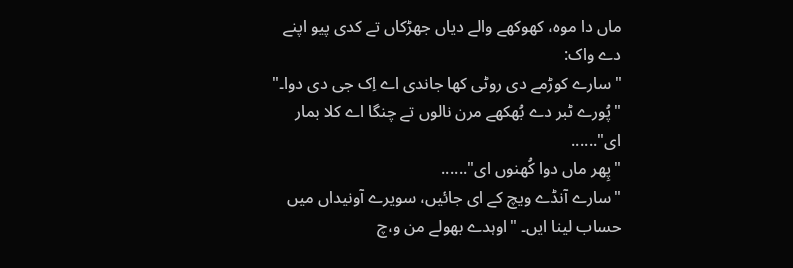ماں دا موہ، کھوکھے والے دیاں جھڑکاں تے کدی پیو اپنے دے واک:
"سارے کوڑمے دی روٹی کھا جاندی اے اِک جی دی دوا۔"
"پُورے ٹبر دے بُھکھے مرن نالوں تے چنگا اے کلا بمار ای"......
"پِھر ماں دوا کُھنوں ای"......
"سارے آنڈے ویچ کے ای جائیں، سویرے آونیداں میں حساب لینا ایں۔ "اوہدے بھولے من و،چ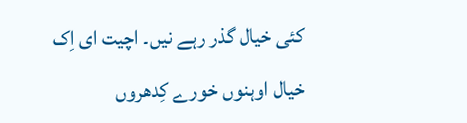کئی خیال گذر رہے نیں۔ اچیت ای اِک خیال اوہنوں خورے کِدھروں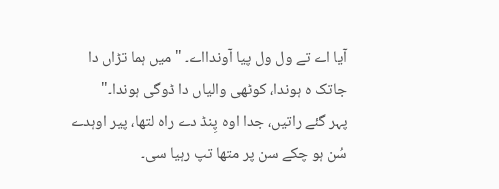آیا اے تے ول ول پیا آوندااے۔ "میں ہما تڑاں دا جاتک ہ ہوندا، کوٹھی والیاں دا ڈوگی ہوندا۔"
پہر گئے راتیں، جدا اوہ پِنڈ دے راہ لتھا، پیر اوہدے سُن ہو چکے سن پر متھا تپ رہیا سی۔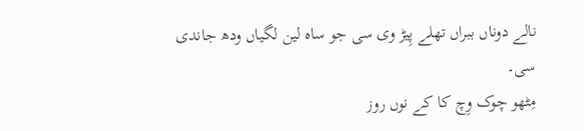نالے دوناں ببراں تھلے پِیڑ وی سی جو ساہ لین لگیاں ودھ جاندی سی۔
مِٹھو چوک وِچ کا کے نوں روز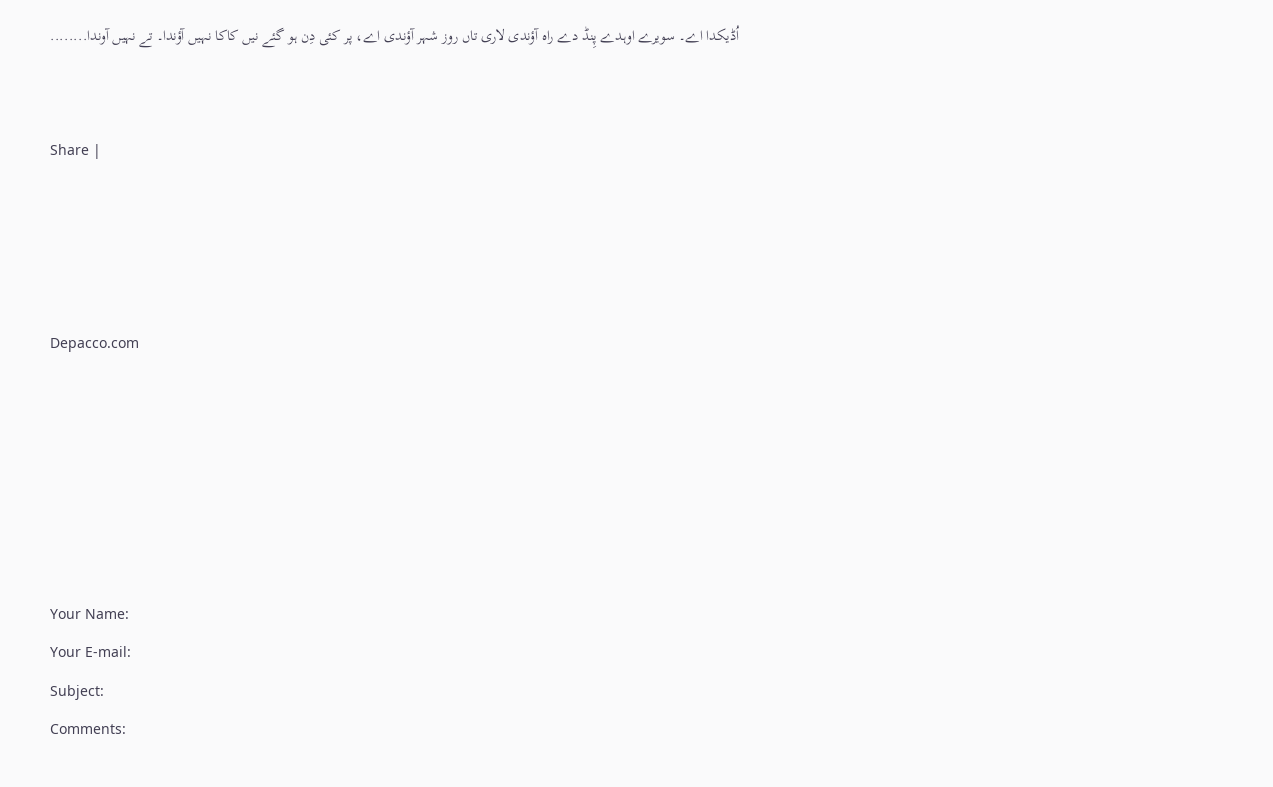اُڈیکدا اے۔ سویرے اوہدے پِنڈ دے راہ آؤندی لاری تاں روز شہر آؤندی اے، پر کئی دِن ہو گئے نیں کاکا نہیں آؤندا۔ تے نہیں آوندا........


Share |




Depacco.com






Your Name:
Your E-mail:
Subject:
Comments: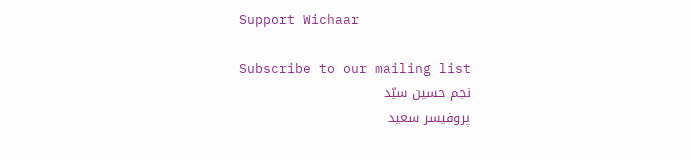Support Wichaar

Subscribe to our mailing list
نجم حسین سیّد
پروفیسر سعید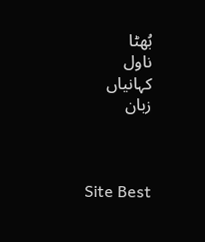بُھٹا
ناول
کہانیاں
زبان



Site Best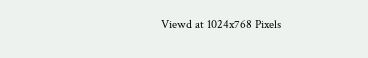Viewd at 1024x768 Pixels